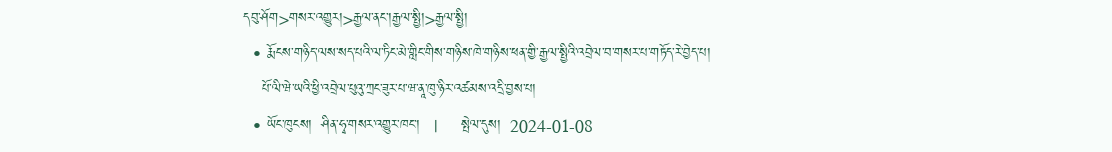དབུ་ཤོག>གསར་འགྱུར།>རྒྱལ་ནང་།རྒྱལ་སྤྱི།>རྒྱལ་སྤྱི།
  • རྨོངས་གཉིད་ལས་སད་པའི་ལ་ཏིང་མེ་གླིང་གིས་གཉིས་ཁེ་གཉིས་ཕན་གྱི་རྒྱལ་སྤྱིའི་འབྲེལ་བ་གསར་པ་གཏོད་རེ་བྱེད་པ།
    པོ་ལི་ཝེ་ཡའི་ཕྱི་འབྲེལ་པུའུ་ཀྲང་ཟུར་པ་ཝ་ནཱ་ཁུ་ཉིར་འཚམས་འདྲི་བྱས་པ།
  • ཡོང་ཁུངས།  ཤིན་ཧྭ་གསར་འགྱུར་ཁང་།   |     སྤེལ་དུས།  2024-01-08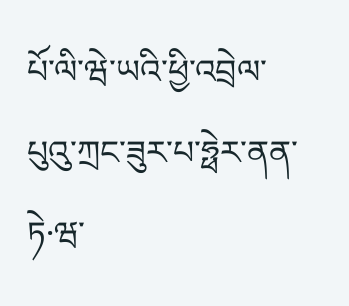པོ་ལི་ཝེ་ཡའི་ཕྱི་འབྲེལ་པུའུ་ཀྲང་ཟུར་པ་ཧྥེར་ནན་ཏེ·ཝ་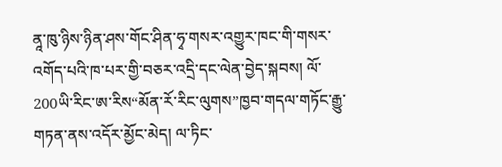ནཱ་ཁུ་ཉིས་ཉིན་ཤས་གོང་ཤིན་ཧྭ་གསར་འགྱུར་ཁང་གི་གསར་འགོད་པའི་ཁ་པར་གྱི་བཅར་འདྲི་དང་ལེན་བྱེད་སྐབས། ལོ་200ཡི་རིང་ཨ་རིས“མོན་རོ་རིང་ལུགས”ཁྱབ་གདལ་གཏོང་རྒྱུ་གཏན་ནས་འདོར་མྱོང་མེད། ལ་ཏིང་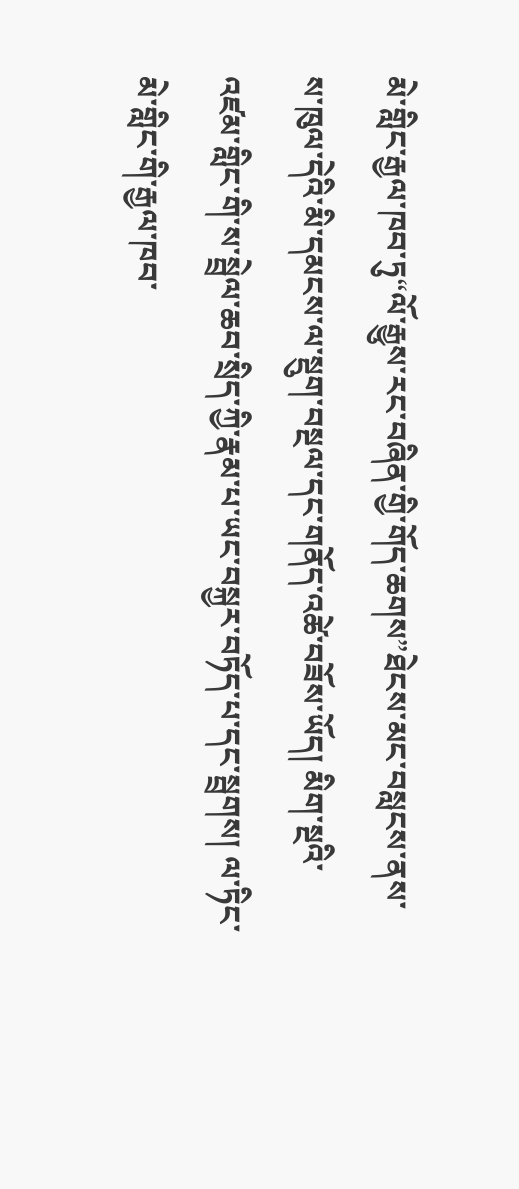མེ་གླིང་རྒྱལ་ཁབ་ཏུ“ལོ་རྒྱུས་རང་བཞིན་གྱི་གོད་ཆགས”ཐེངས་མང་བསླངས་ནས་ས་ཁུལ་དེའི་མི་དམངས་ལ་སྡུག་བསྔལ་དང་གནོད་འཚེ་བཟོས་ཡོད། མིག་སྔའི་འཛམ་གླིང་གི་ས་སྦྲེལ་ཆབ་སྲིད་ཀྱི་རྣམ་པ་ཡང་བསྐྱར་བཏོད་པ་དང་སྦྲགས། ལ་ཏིང་མེ་གླིང་གི་རྒྱལ་ཁབ་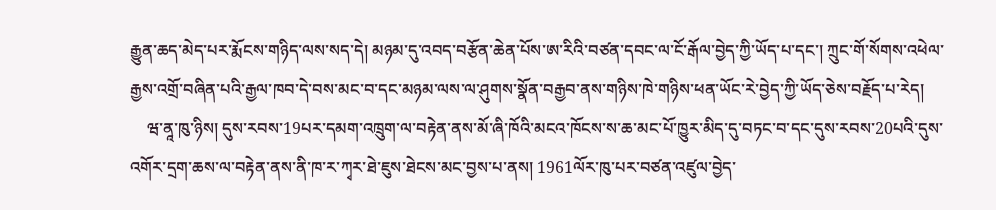རྒྱུན་ཆད་མེད་པར་རྨོངས་གཉིད་ལས་སད་དེ། མཉམ་དུ་འབད་བརྩོན་ཆེན་པོས་ཨ་རིའི་བཙན་དབང་ལ་ངོ་རྒོལ་བྱེད་ཀྱི་ཡོད་པ་དང་། ཀྲུང་གོ་སོགས་འཕེལ་རྒྱས་འགྲོ་བཞིན་པའི་རྒྱལ་ཁབ་དེ་བས་མང་བ་དང་མཉམ་ལས་ལ་ཤུགས་སྣོན་བརྒྱབ་ནས་གཉིས་ཁེ་གཉིས་ཕན་ཡོང་རེ་བྱེད་ཀྱི་ཡོད་ཅེས་བརྗོད་པ་རེད།
    ཝ་ནཱ་ཁུ་ཉིས། དུས་རབས་19པར་དམག་འཁྲུག་ལ་བརྟེན་ནས་མོ་ཞི་ཁོའི་མངའ་ཁོངས་ས་ཆ་མང་པོ་ཁྱུར་མིད་དུ་བཏང་བ་དང་དུས་རབས་20པའི་དུས་འགོར་དྲག་ཆས་ལ་བརྟེན་ནས་ནི་ཁ་ར་ཀྭར་ཐེ་ཇུས་ཐེངས་མང་བྱས་པ་ནས། 1961ལོར་ཁུ་པར་བཙན་འཛུལ་བྱེད་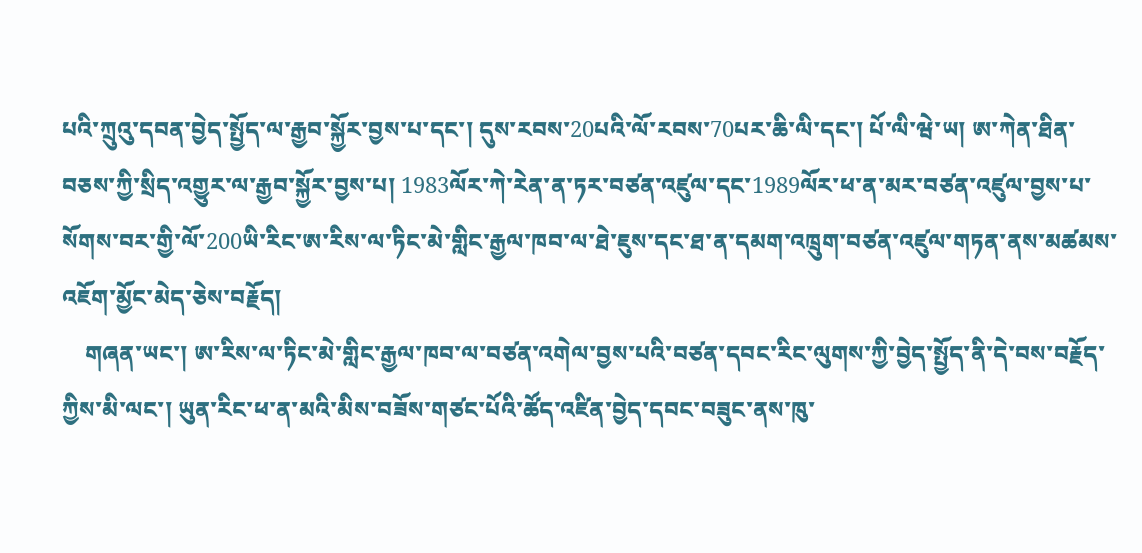པའི་ཀྲུའུ་དབན་བྱེད་སྤྱོད་ལ་རྒྱབ་སྐྱོར་བྱས་པ་དང་། དུས་རབས་20པའི་ལོ་རབས་70པར་ཆི་ལི་དང་། པོ་ལི་ཝེ་ཡ། ཨ་ཀེན་ཐིན་བཅས་ཀྱི་སྲིད་འགྱུར་ལ་རྒྱབ་སྐྱོར་བྱས་པ། 1983ལོར་ཀེ་རེན་ན་ཏར་བཙན་འཛུལ་དང་1989ལོར་ཕ་ན་མར་བཙན་འཛུལ་བྱས་པ་སོགས་བར་གྱི་ལོ་200ཡི་རིང་ཨ་རིས་ལ་ཏིང་མེ་གླིང་རྒྱལ་ཁབ་ལ་ཐེ་ཇུས་དང་ཐ་ན་དམག་འཁྲུག་བཙན་འཛུལ་གཏན་ནས་མཚམས་འཇོག་མྱོང་མེད་ཅེས་བརྗོད།
    གཞན་ཡང་། ཨ་རིས་ལ་ཏིང་མེ་གླིང་རྒྱལ་ཁབ་ལ་བཙན་འགེལ་བྱས་པའི་བཙན་དབང་རིང་ལུགས་ཀྱི་བྱེད་སྤྱོད་ནི་དེ་བས་བརྗོད་ཀྱིས་མི་ལང་། ཡུན་རིང་ཕ་ན་མའི་མིས་བཟོས་གཙང་པོའི་ཚོད་འཛིན་བྱེད་དབང་བཟུང་ནས་ཁུ་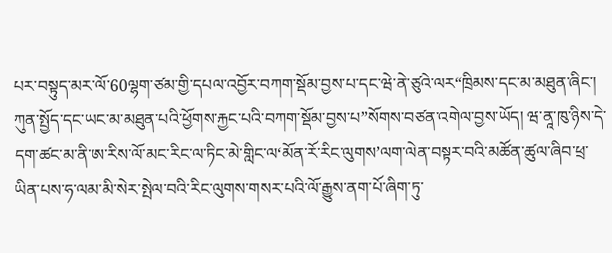པར་བསྟུད་མར་ལོ་60ལྷག་ཙམ་གྱི་དཔལ་འབྱོར་བཀག་སྡོམ་བྱས་པ་དང་ཝེ་ནེ་ཙུའེ་ལར“ཁྲིམས་དང་མ་མཐུན་ཞིང་། ཀུན་སྤྱོད་དང་ཡང་མ་མཐུན་པའི་ཕྱོགས་རྐྱང་པའི་བཀག་སྡོམ་བྱས་པ”སོགས་བཙན་འགེལ་བྱས་ཡོད། ཝ་ནཱ་ཁུ་ཉིས་དེ་དག་ཚང་མ་ནི་ཨ་རིས་ལོ་མང་རིང་ལ་ཏིང་མེ་གླིང་ལ‘མོན་རོ་རིང་ལུགས’ལག་ལེན་བསྟར་བའི་མཚོན་ཚུལ་ཞིབ་ཕྲ་ཡིན་པས་ཧ་ལམ་མི་སེར་སྤེལ་བའི་རིང་ལུགས་གསར་པའི་ལོ་རྒྱུས་ནག་པོ་ཞིག་ཏུ་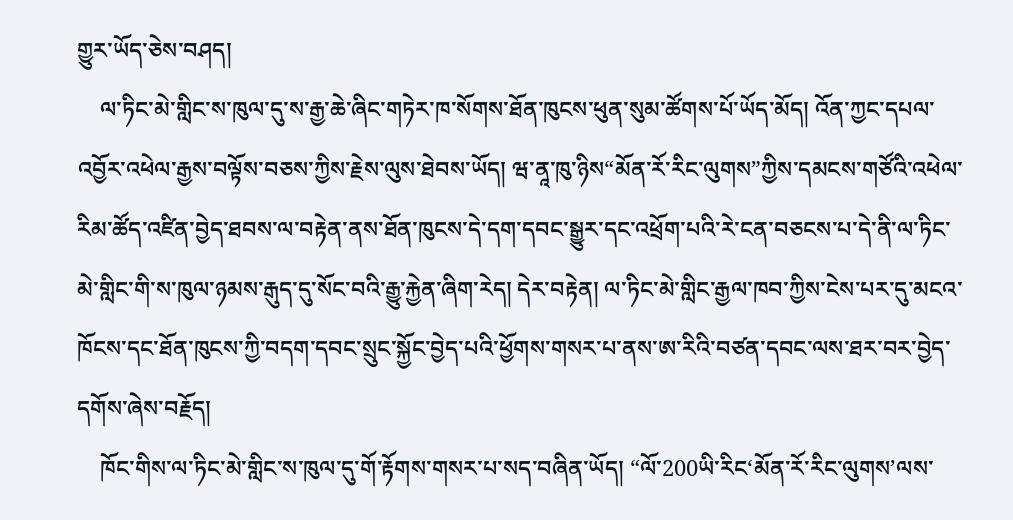གྱུར་ཡོད་ཅེས་བཤད།
    ལ་ཏིང་མེ་གླིང་ས་ཁུལ་དུ་ས་རྒྱ་ཆེ་ཞིང་གཏེར་ཁ་སོགས་ཐོན་ཁུངས་ཕུན་སུམ་ཚོགས་པོ་ཡོད་མོད། འོན་ཀྱང་དཔལ་འབྱོར་འཕེལ་རྒྱས་བལྟོས་བཅས་ཀྱིས་རྗེས་ལུས་ཐེབས་ཡོད། ཝ་ནཱ་ཁུ་ཉིས“མོན་རོ་རིང་ལུགས”ཀྱིས་དམངས་གཙོའི་འཕེལ་རིམ་ཚོད་འཛིན་བྱེད་ཐབས་ལ་བརྟེན་ནས་ཐོན་ཁུངས་དེ་དག་དབང་སྒྱུར་དང་འཕྲོག་པའི་རེ་ངན་བཅངས་པ་དེ་ནི་ལ་ཏིང་མེ་གླིང་གི་ས་ཁུལ་ཉམས་རྒུད་དུ་སོང་བའི་རྒྱུ་རྐྱེན་ཞིག་རེད། དེར་བརྟེན། ལ་ཏིང་མེ་གླིང་རྒྱལ་ཁབ་ཀྱིས་ངེས་པར་དུ་མངའ་ཁོངས་དང་ཐོན་ཁུངས་ཀྱི་བདག་དབང་སྲུང་སྐྱོང་བྱེད་པའི་ཕྱོགས་གསར་པ་ནས་ཨ་རིའི་བཙན་དབང་ལས་ཐར་བར་བྱེད་དགོས་ཞེས་བརྗོད།
    ཁོང་གིས་ལ་ཏིང་མེ་གླིང་ས་ཁུལ་དུ་གོ་རྟོགས་གསར་པ་སད་བཞིན་ཡོད། “ལོ་200ཡི་རིང‘མོན་རོ་རིང་ལུགས’ལས་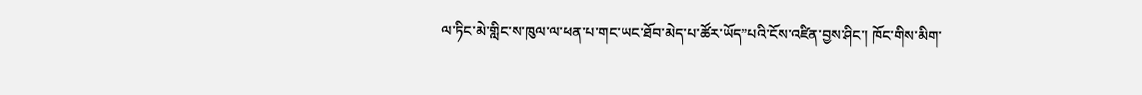ལ་ཏིང་མེ་གླིང་ས་ཁུལ་ལ་ཕན་པ་གང་ཡང་ཐོབ་མེད་པ་ཚོར་ཡོད”པའི་ངོས་འཛིན་བྱས་ཤིང་། ཁོང་གིས་མིག་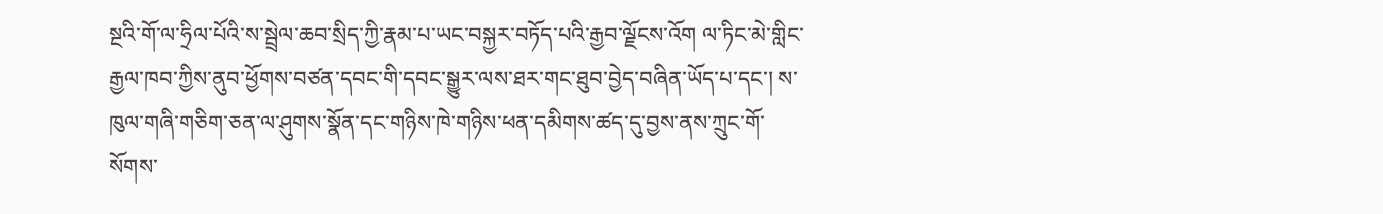སྔའི་གོ་ལ་ཧྲིལ་པོའི་ས་སྦྲེལ་ཆབ་སྲིད་ཀྱི་རྣམ་པ་ཡང་བསྐྱར་བཏོད་པའི་རྒྱབ་ལྗོངས་འོག ལ་ཏིང་མེ་གླིང་རྒྱལ་ཁབ་ཀྱིས་ནུབ་ཕྱོགས་བཙན་དབང་གི་དབང་སྒྱུར་ལས་ཐར་གང་ཐུབ་བྱེད་བཞིན་ཡོད་པ་དང་། ས་ཁུལ་གཞི་གཅིག་ཅན་ལ་ཤུགས་སྣོན་དང་གཉིས་ཁེ་གཉིས་ཕན་དམིགས་ཚད་དུ་བྱས་ནས་ཀྲུང་གོ་སོགས་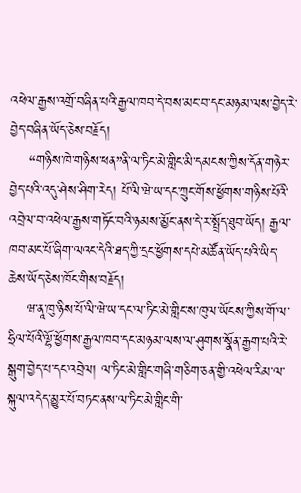འཕེལ་རྒྱས་འགྲོ་བཞིན་པའི་རྒྱལ་ཁབ་དེ་བས་མང་བ་དང་མཉམ་ལས་བྱེད་རེ་བྱེད་བཞིན་ཡོད་ཅེས་བརྗོད།
    “གཉིས་ཁེ་གཉིས་ཕན”ནི་ལ་ཏིང་མེ་གླིང་མི་དམངས་ཀྱིས་དོན་གཉེར་བྱེད་པའི་འདུ་ཤེས་ཤིག་རེད། པོ་ལི་ཝེ་ཡ་དང་ཀྲུང་གོས་ཕྱོགས་གཉིས་པོའི་འབྲེལ་བ་འཕེལ་རྒྱས་གཏོང་བའི་ཉམས་མྱོང་ནས་དེ་ར་སྤྲོད་ཐུབ་ཡོད། རྒྱལ་ཁབ་མང་པོ་ཞིག་ལའང་དེའི་ཐད་ཀྱི་དྲང་ཕྱོགས་དཔེ་མཚོན་ཡོད་པའི་ཡིད་ཆེས་ཡོད་ཅེས་ཁོང་གིས་བརྗོད།
    ཝ་ནཱ་ཁུ་ཉིས་པོ་ལི་ཝེ་ཡ་དང་ལ་ཏིང་མེ་གླིང་ས་ཁུལ་ཡོངས་ཀྱིས་གོ་ལ་ཧྲིལ་པོའི་ལྷོ་ཕྱོགས་རྒྱལ་ཁབ་དང་མཉམ་ལས་ལ་ཤུགས་སྣོན་རྒྱག་པའི་རེ་སྒུག་བྱེད་པ་དང་འབྲེལ། ལ་ཏིང་མེ་གླིང་གཞི་གཅིག་ཅན་གྱི་འཕེལ་རིམ་ལ་སྐུལ་འདེད་མྱུར་པོ་བཏང་ནས་ལ་ཏིང་མེ་གླིང་གི་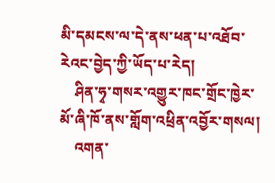མི་དམངས་ལ་དེ་ནས་ཕན་པ་འཐོབ་རེའང་བྱེད་ཀྱི་ཡོད་པ་རེད།
    ཤིན་ཧྭ་གསར་འགྱུར་ཁང་གྲོང་ཁྱེར་མོ་ཞི་ཁོ་ནས་གློག་འཕྲིན་འབྱོར་གསལ།
    འགན་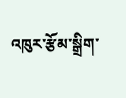འཁུར་རྩོམ་སྒྲིག་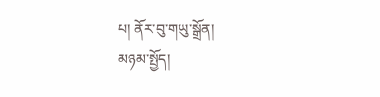པ། ནོར་བུ་གཡུ་སྒྲོན།
མཉམ་སྤྱོད།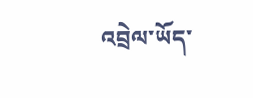འབྲེལ་ཡོད་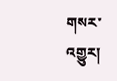གསར་འགྱུར།